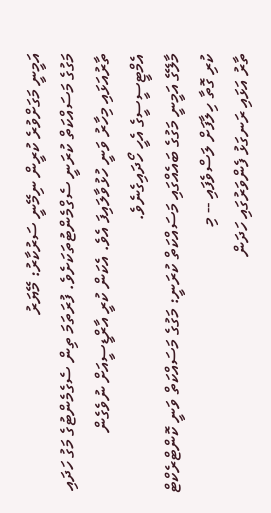އަމީނީ މަގަށްވުރެ ކުރީން ނިމޭނީ ސަރުކާރު: މޭޔަރު
މަގުގެ މަސައްކަތް ކުރަނީ ސެގްމެންޓުތަކަށެވެ. ފުރަތަމަ ތިން ސެގެމެންޓުގެ މަގު ހަދައި ތާރުއަޅައި މިހާރު ވަނީ ހުޅުވާލައިފަ އެވެ. އެކަން ކުރީ އާރްޑީސީއަށް ނުވެގެން އެމްޓީސީސީގެ އެހީ ހޯދައިގެނެވެ.
މާލޭގެ އަމީނީ މަގުގެ ބައެއްގައި މަސައްކަތް ކުރަނީ: މަގުގެ މަސައްކަތް ވަނީ ކޮންޓްރެކްޓް ކުރި ގޮތާ ހިލާފަށް ލަސްވެފައި -- މި
ތާރު އަޅައި ރަނގަޅު ފެންވަރުގައި ހަދަން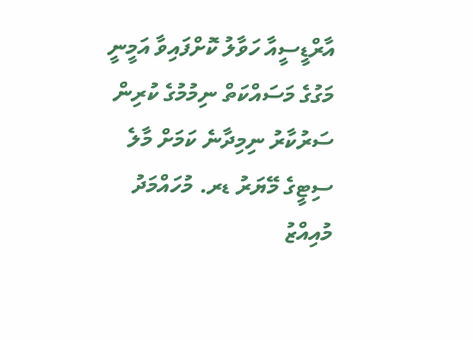އާރްޑީސީއާ ހަވާލު ކޮށްފައިވާ އަމީނީ މަގުގެ މަސައްކަތް ނިމުމުގެ ކުރިން ސަރުކާރު ނިމިދާނެ ކަމަށް މާލެ ސިޓީގެ މޭޔަރު ޑރ. މުހައްމަދު މުއިއްޒު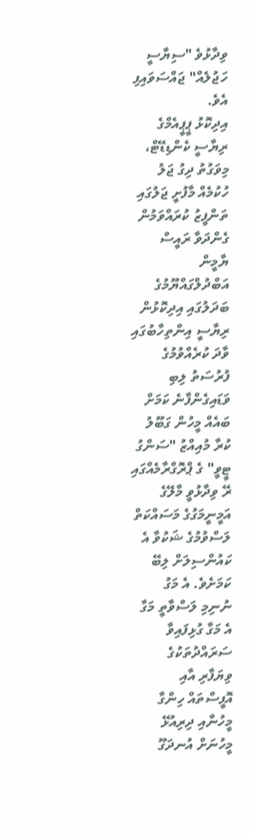ވިދާޅުވެ "ސިޔާސީ ހަޖުލެއް" ޖައްސަވައިފި އެވެ.
އިދިކޮޅު ޕީޕީއެމްގެ ރިޔާސީ ކެންޑިޑޭޓް، މިވަގުތު ދިގު ޖަލު ހުކުމެއް މާފުށީ ޖަލުގައި ތަންފީޒު ކުރައްވަމުން ގެންދަވާ ރައީސް ޔާމީން އަބްދުލްގައްޔޫމުގެ ބަދަލުގައި އިދިކޮޅުން ރިޔާސީ އިންތިހާބުގައި ވާދަ ކުރެއްވުމުގެ ފުރުސަތު ލިބި ވަޑައިގެންފާނެ ކަމަށް ބައެއް މީހުން ގަބޫލު ކުރާ މުއިއްޒު "ސަންގު ޓީވީ" ގެ ޕްރޮގްރާމެއްގައި ރޭ ވިދާޅުވީ މާލޭގެ އަމީނީމަގުގެ މަސައްކަތް ލަސްވުމުގެ ޝަކުވާ އެ ކައުންސިލަށް ލިބޭ ކަމަށެވެ. އެ މަގު ނުނިމި ލަސްވާތީ މަގާ އެ މަގާ ގުޅިފައިވާ ސަރައްދުތަކުގެ ވިޔަފާރި އާއި  އޮފީސްތައް ހިންގާ މީހުނާއި ދިރިއުޅޭ މީހުނަށް އުނދަގޫ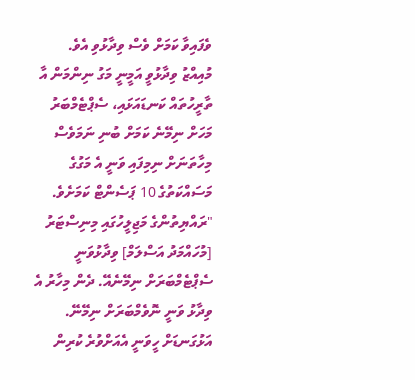ވެފައިވާ ކަމަށް ވެސް ވިދާޅުވި އެވެ.
މުއިއްޒު ވިދާޅުވީ އަމީނީ މަގު ނިންމަން އާ ތާރީހުތައް ކަނޑައަޅައި، ސެޕްޓެމްބަރު މަހަށް ނިމޭނެ ކަމަށް ބުނި ނަމަވެސް މިހާތަނަށް ނިމިފައި ވަނީ އެ މަގުގެ މަސައްކަތުގެ 10 ޕަސެންޓް ކަމަށެވެ.
"ރައްޔިތުންގެ މަޖިލީހުގައި މިނިސްޓަރު [މުހައްމަދު އަސްލަމް] ވިދާޅުވަނީ ސެޕްޓެމްބަރަށް ނިމޭނެއޭ. ދެން މިހާރު އެ ވިދާޅު ވަނީ ނޮވެމްބަރަށް ނިމޭނޭ. އަޅުގަނޑަށް ހީވަނީ އެއަށްވުރެ ކުރިން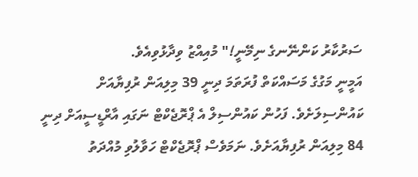ސަރުކާރު ކަންނޭނގެ ނިމޭނީ!" މުއިއްޒު ވިދާޅުވިއެވެ.
އަމީނީ މަގުގެ މަސައްކަތް ފުރަތަމަ ދިނީ 39 މިލިއަން ރުފިޔާއަށް ކައުންސިލަށެވެ. ފަހުން ކައުންސިލް އެ ޕްރޮޖެކްޓް ނަގައި އާރްޑީސީއަށް ދިނީ 84 މިލިއަން ރުފިޔާއަށެވެ. ނަމަވެސް ޕްރޮޖެކްޓް ހަވާލުވި މުއްދަތު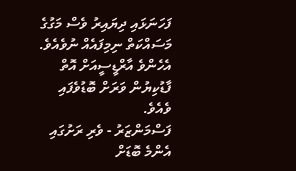ފަހަނަޅައި ދިޔައިރު ވެސް މަގުގެ މަސައްކަތް ނިމިފައެއް ނުވެއެވެ. އެހެންވެ އާރްޑީސީއަށް އޮތް ފާޑުކިޔުން ވަރަށް ބޮޑުވެފައި ވެއެވެ.
ފަސްމަންޒަރު - ވެރި ރަށުގައި އެންމެ ބޮޑަށް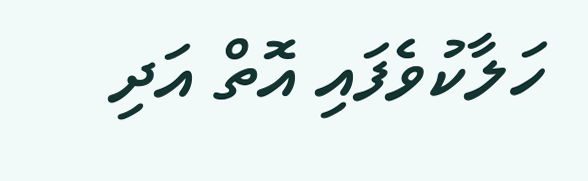ހަލާކުވެފައި އޮތް އަދި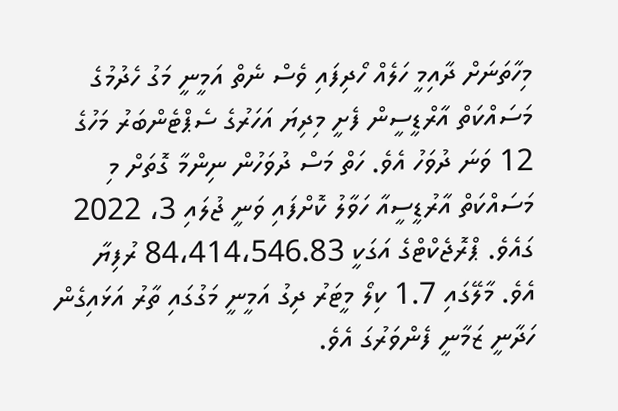މިހާތަނަށް ދާއިމީ ހަލެއް ހޯދިފައި ވެސް ނެތް އަމީނީ މަގު ހެދުމުގެ މަސައްކަތް އާރްޑީސީން ފެށީ މިދިޔަ އަހަރުގެ ސެޕްޓެންބަރު މަހުގެ 12 ވަނަ ދުވަހު އެވެ. ހަތް މަސް ދުވަހުން ނިންމާ ގޮތަށް މި މަސައްކަތް އާރުޑީސީއާ ހަވާލު ކޮށްފައި ވަނީ ޖުލައި 3، 2022 ގައެވެ. ޕްރޮޖެކްޓްގެ އަގަކީ 84،414،546.83 ރުފިޔާ އެވެ. މާލޭގައި 1.7 ކިލޯ މީޓަރު ދިގު އަމީނީ މަގުގައި ތާރު އަޅައިގެން ހަދާނީ ޒަމާނީ ފެންވަރުގަ އެވެ.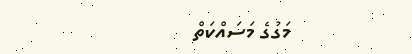މަގުގެ މަސައްކަތް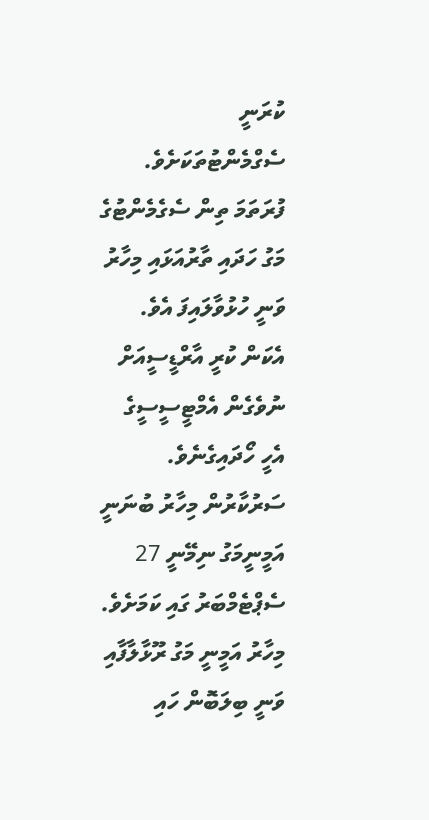ކުރަނީ ސެގްމެންޓުތަކަށެވެ. ފުރަތަމަ ތިން ސެގެމެންޓުގެ މަގު ހަދައި ތާރުއަޅައި މިހާރު ވަނީ ހުޅުވާލައިފަ އެވެ. އެކަން ކުރީ އާރްޑީސީއަށް ނުވެގެން އެމްޓީސީސީގެ އެހީ ހޯދައިގެނެވެ. ސަރުކާރުން މިހާރު ބުނަނީ އަމީނީމަގު ނިމޭނީ 27 ސެޕްޓެމްބަރު ގައި ކަމަށެވެ. މިހާރު އަމީނީ މަގު ރޫޅާލާފާއި ވަނީ ބިލަބޮން ހައި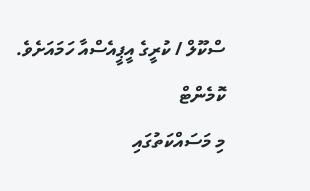ސްކޫލް / ކުރީގެ އީޕީއެސްއާ ހަމައަށެވެ.
ކޮމެންޓް
މި މަސައްކަތުގައި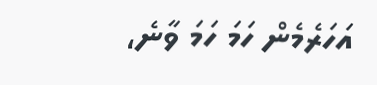އަހަރެމެން ހަމަ ހަމަ ވާނެ،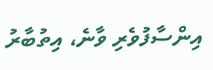އިންސާފުވެރި ވާނެ، އިތުބާރު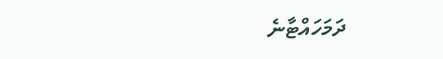ދަމަހައްޓާނެ